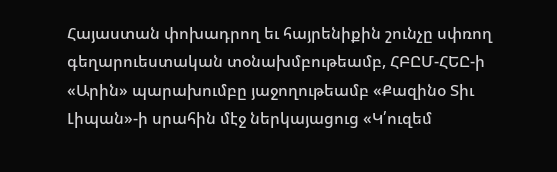Հայաստան փոխադրող եւ հայրենիքին շունչը սփռող գեղարուեստական տօնախմբութեամբ, ՀԲԸՄ-ՀԵԸ-ի «Արին» պարախումբը յաջողութեամբ «Քազինօ Տիւ Լիպան»-ի սրահին մէջ ներկայացուց «Կ՛ուզեմ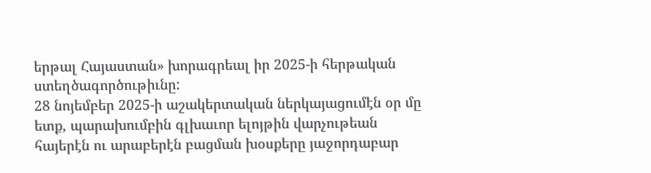երթալ Հայաստան» խորագրեալ իր 2025-ի հերթական ստեղծագործութիւնը:
28 նոյեմբեր 2025-ի աշակերտական ներկայացումէն օր մը ետք, պարախումբին գլխաւոր ելոյթին վարչութեան հայերէն ու արաբերէն բացման խօսքերը յաջորդաբար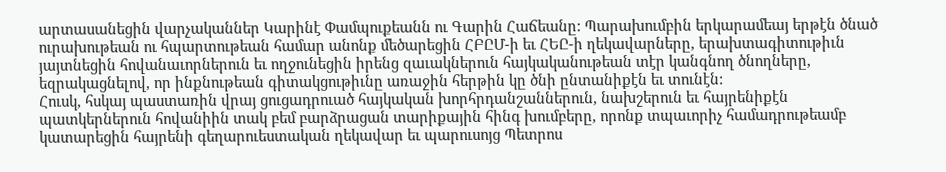արտասանեցին վարչականներ Կարինէ Փամպուքեանն ու Գարին Հաճեանը: Պարախումբին երկարամեայ երթէն ծնած ուրախութեան ու հպարտութեան համար անոնք մեծարեցին ՀԲԸՄ-ի եւ ՀԵԸ-ի ղեկավարները, երախտագիտութիւն յայտնեցին հովանաւորներուն եւ ողջունեցին իրենց զաւակներուն հայկականութեան տէր կանգնող ծնողները, եզրակացնելով, որ ինքնութեան գիտակցութիւնը առաջին հերթին կը ծնի ընտանիքէն եւ տունէն:
Հուսկ, հսկայ պաստառին վրայ ցուցադրուած հայկական խորհրդանշաններուն, նախշերուն եւ հայրենիքէն պատկերներուն հովանիին տակ բեմ բարձրացան տարիքային հինգ խումբերը, որոնք տպաւորիչ համադրութեամբ կատարեցին հայրենի գեղարուեստական ղեկավար եւ պարուսոյց Պետրոս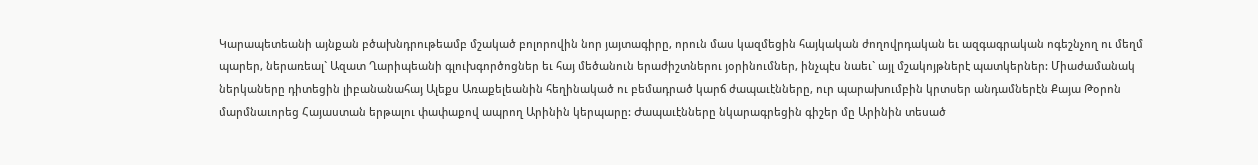Կարապետեանի այնքան բծախնդրութեամբ մշակած բոլորովին նոր յայտագիրը, որուն մաս կազմեցին հայկական ժողովրդական եւ ազգագրական ոգեշնչող ու մեղմ պարեր, ներառեալ` Ազատ Ղարիպեանի գլուխգործոցներ եւ հայ մեծանուն երաժիշտներու յօրինումներ, ինչպէս նաեւ` այլ մշակոյթներէ պատկերներ: Միաժամանակ ներկաները դիտեցին լիբանանահայ Ալեքս Առաքելեանին հեղինակած ու բեմադրած կարճ ժապաւէնները, ուր պարախումբին կրտսեր անդամներէն Քայա Թօրոն մարմնաւորեց Հայաստան երթալու փափաքով ապրող Արինին կերպարը: Ժապաւէնները նկարագրեցին գիշեր մը Արինին տեսած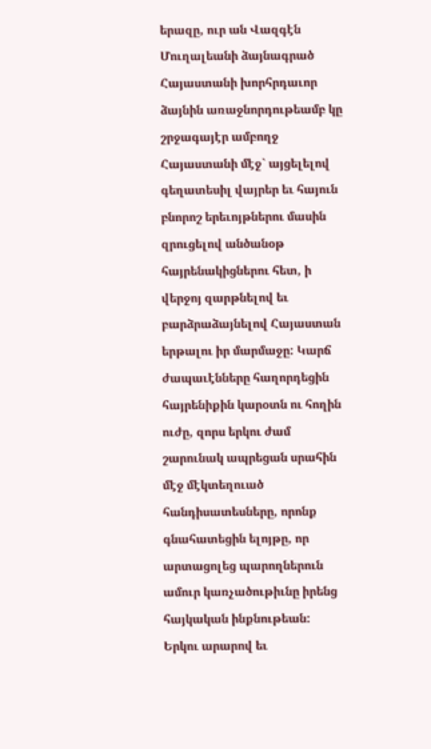երազը, ուր ան Վազգէն Մուղալեանի ձայնագրած Հայաստանի խորհրդաւոր ձայնին առաջնորդութեամբ կը շրջագայէր ամբողջ Հայաստանի մէջ` այցելելով գեղատեսիլ վայրեր եւ հայուն բնորոշ երեւոյթներու մասին զրուցելով անծանօթ հայրենակիցներու հետ, ի վերջոյ զարթնելով եւ բարձրաձայնելով Հայաստան երթալու իր մարմաջը: Կարճ ժապաւէնները հաղորդեցին հայրենիքին կարօտն ու հողին ուժը, զորս երկու ժամ շարունակ ապրեցան սրահին մէջ մէկտեղուած հանդիսատեսները, որոնք գնահատեցին ելոյթը, որ արտացոլեց պարողներուն ամուր կառչածութիւնը իրենց հայկական ինքնութեան:
Երկու արարով եւ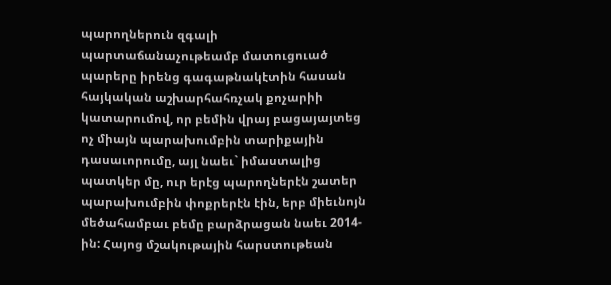պարողներուն զգալի պարտաճանաչութեամբ մատուցուած պարերը իրենց գագաթնակէտին հասան հայկական աշխարհահռչակ քոչարիի կատարումով, որ բեմին վրայ բացայայտեց ոչ միայն պարախումբին տարիքային դասաւորումը, այլ նաեւ` իմաստալից պատկեր մը, ուր երէց պարողներէն շատեր պարախումբին փոքրերէն էին, երբ միեւնոյն մեծահամբաւ բեմը բարձրացան նաեւ 2014-ին: Հայոց մշակութային հարստութեան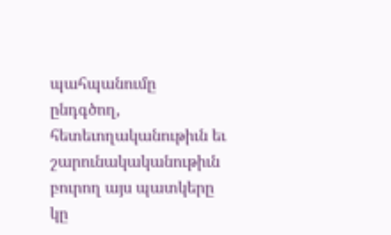պահպանումը ընդգծող, հետեւողականութիւն եւ շարունակականութիւն բուրող այս պատկերը կը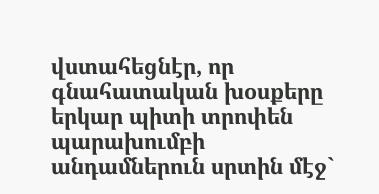վստահեցնէր, որ գնահատական խօսքերը երկար պիտի տրոփեն պարախումբի անդամներուն սրտին մէջ`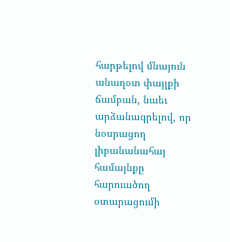հարթելով մնայուն անաղօտ փայլքի ճամբան, նաեւ արձանագրելով, որ նօսրացող լիբանանահայ համայնքը հարուածող օտարացումի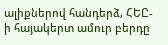ալիքներով հանդերձ, ՀԵԸ-ի հայակերտ ամուր բերդը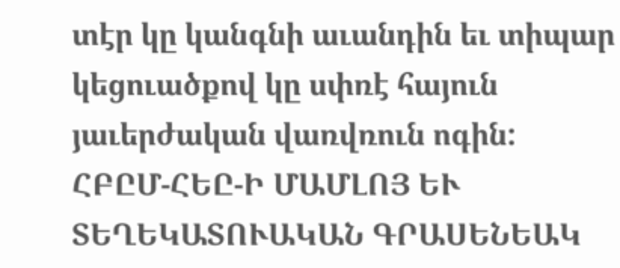տէր կը կանգնի աւանդին եւ տիպար կեցուածքով կը սփռէ հայուն յաւերժական վառվռուն ոգին:
ՀԲԸՄ-ՀԵԸ-Ի ՄԱՄԼՈՅ ԵՒ ՏԵՂԵԿԱՏՈՒԱԿԱՆ ԳՐԱՍԵՆԵԱԿ